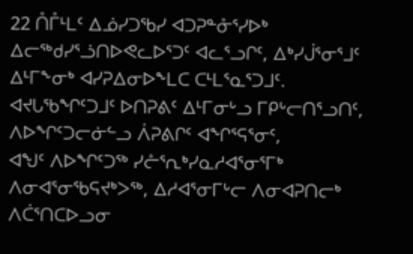22 ᑍᒤᒻᒪᑦ ᐃᓅᓯᑐᖃᓯ ᐊᑐᕈᓐᓁᕐᓯᐅᒃ ᐃᓕᖅᑯᓯᕐᓘᑎᐅᕙᓚᐅᕐᑐᑦ ᐊᓚᕐᓗᒋᑦ, ᐃᒃᓯᒎᕐᓂᕐᒧᑦ ᐃᒻᒥᖕᓂᒃ ᐊᓯᕈᐃᓂᐅᖕᒪᑕ ᑕᒻᒪᕐᓇᕐᑐᒧᑦ.
ᐊᔪᒐᖃᖏᑦᑐᒧᑦ ᐅᑎᕈᕕᑦ ᐃᒻᒥᓂᒡᓗ ᒥᑭᒡᓕᑎᕐᓗᑎᑦ, ᐱᐅᖏᑦᑐᓕᓃᓪᓗ ᐲᕈᕕᒋᑦ ᐊᖏᕐᕋᕐᓂᑦ,
ᐊᖑᑦ ᐱᐅᖏᑦᑐᖅ ᓯᓔᕐᕆᒃᓯᓇᓱᐊᕐᓂᕐᒥᒃ ᐱᓂᐊᕐᓂᖃᕋᔪᒃᐳᖅ, ᐃᓱᐊᕐᓂᒥᒡᓕ ᐱᓂᐊᕈᑎᓕᒃ ᐱᑖᕐᑎᑕᐅᓗᓂ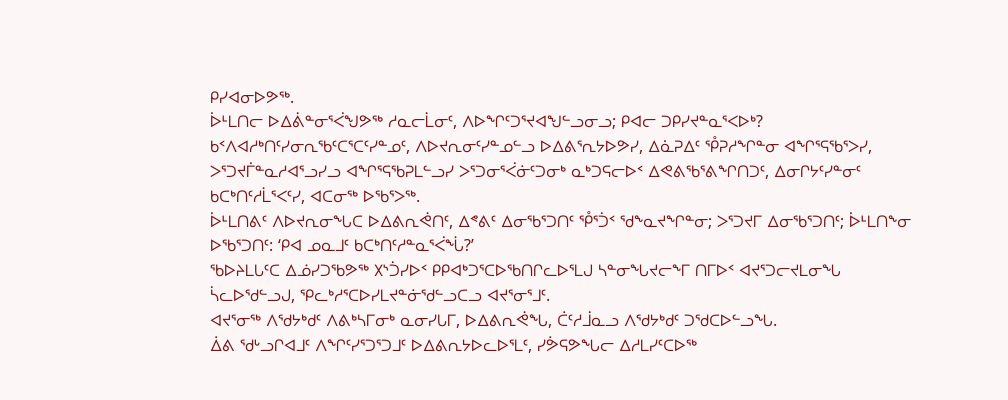ᑭᓯᐊᓂᐅᕗᖅ.
ᐆᒻᒪᑎᓕ ᐅᐃᕖᓐᓂᕐᐹᖑᕗᖅ ᓱᓇᓕᒫᓂᑦ, ᐱᐅᖏᑦᑐᕐᔪᐊᖑᓪᓗᓂᓗ; ᑭᐊᓕ ᑐᑭᓯᔪᓐᓇᕐᐸᐅᒃ?
ᑲᑉᐱᐊᓱᒃᑎᑦᓯᓂᕆᖃᑦᑕᕐᑕᑦᓯᓐᓄᑦ, ᐱᐅᔪᕆᓂᑦᓯᓐᓄᓪᓗ ᐅᐃᕕᕐᕆᔭᐅᕗᓯ, ᐃᓈᕈᐃᑦ ᕾᕈᓱᖏᓐᓂ ᐊᖏᕐᕋᖃᕐᐳᓯ, ᐳᕐᑐᔪᒦᓐᓇᓱᐊᕐᓗᓯᓗ ᐊᖏᕐᕋᖃᕈᒪᓪᓗᓯ ᐳᕐᑐᓂᕐᐹᓃᑦᑐᓂᒃ ᓇᒃᑐᕋᓕᐅᑉ ᐃᕙᕕᖃᕐᕕᖏᑎᑐᑦ, ᐃᓂᒋᔭᑦᓯᓐᓂᑦ ᑲᑕᒃᑎᑦᓱᒫᕐᐸᑦᓯ, ᐊᑕᓂᖅ ᐅᖃᕐᐳᖅ.
ᐆᒻᒪᑎᕕᑦ ᐱᐅᔪᕆᓂᖓᑕ ᐅᐃᕕᕆᕚᑎᑦ, ᐃᕝᕕᑦ ᐃᓂᖃᕐᑐᑎᑦ ᕾᕐᑑᑉ ᖁᖕᓇᔪᖏᓐᓂ; ᐳᕐᑐᔪᒥ ᐃᓂᖃᕐᑐᑎᑦ; ᐆᒻᒪᑎᖕᓂ ᐅᖃᕐᑐᑎᑦ: ‘ᑭᐊ ᓄᓇᒧᑦ ᑲᑕᒃᑎᑦᓱᓐᓇᕐᐹᖔ?’
ᖃᐅᔨᒪᒐᑦᑕ ᐃᓅᓯᑐᖃᕗᖅ ᙭ᔅᑑᓯᐅᑉ ᑭᑭᐊᒃᑐᕐᑕᐅᖃᑎᒋᓚᐅᕐᒪᒍ ᓴᓐᓂᖓᔪᓕᖕᒥ ᑎᒥᐅᑉ ᐊᔪᕐᑐᓕᔪᒪᓂᖓ ᓵᓚᐅᖁᓪᓗᒍ, ᕿᓚᒃᓱᕐᑕᐅᓯᒪᔪᓐᓃᖁᓪᓗᑕᓗ ᐊᔪᕐᓂᕐᒧᑦ.
ᐊᔪᕐᓂᖅ ᐱᖁᔭᒃᑯᑦ ᐱᕕᒃᓴᒥᓂᒃ ᓇᓂᓯᒐᒥ, ᐅᐃᕕᕆᕚᖓ, ᑖᑦᓱᒨᓇᓗ ᐱᖁᔭᒃᑯᑦ ᑐᖁᑕᐅᓪᓗᖓ.
ᐄᕕ ᖁᒡᓗᒋᐊᒧᑦ ᐱᖏᑦᓯᕐᑐᕐᑐᒧᑦ ᐅᐃᕕᕆᔭᐅᓚᐅᕐᒪᑦ, ᓯᕘᕋᕗᖓᓕ ᐃᓱᒪᓯᑦᑕᐅᖅ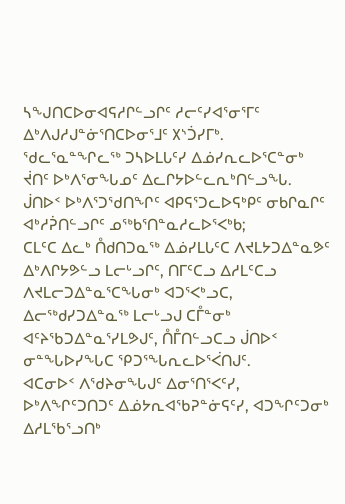ᓴᖑᑎᑕᐅᓂᐊᕋᓱᒋᓪᓗᒋᑦ ᓱᓕᑦᓯᐊᕐᓂᕐᒥᑦ ᐃᒃᐱᒍᓱᒍᓐᓃᕐᑎᑕᐅᓂᕐᒧᑦ ᙭ᔅᑑᓯᒥᒃ.
ᖁᓚᕐᓇᓐᖏᓚᖅ ᑐᓴᐅᒪᒐᑦᓯ ᐃᓅᓯᕆᓚᐅᕐᑕᓐᓂᒃ ᔫᑎᑦ ᐅᒃᐱᕐᓂᖓᓄᑦ ᐃᓚᒋᔭᐅᓪᓚᕆᒃᑎᓪᓗᖓ. ᒎᑎᐅᑉ ᐅᒃᐱᕐᑐᖁᑎᖏᑦ ᐊᑭᕋᕐᑐᓚᐅᕋᒃᑭᑦ ᓂᑲᒋᓇᒋᑦ ᐊᒃᓱᕉᑎᓪᓗᒋᑦ ᓄᖅᑲᕐᑎᓐᓇᓱᓚᐅᕐᐸᒃᑲ;
ᑕᒪᑦᑕ ᐃᓚᒃ ᑍᑯᑎᑐᓇᖅ ᐃᓅᓯᒪᒐᑦᑕ ᐱᔪᒪᔭᑐᐃᓐᓇᕗᑦ ᐃᒃᐱᒋᔭᕗᓪᓗ ᒪᓕᒡᓗᒋᑦ, ᑎᒥᑦᑕᓗ ᐃᓱᒪᑦᑕᓗ ᐱᔪᒪᓕᑐᐃᓐᓇᕐᑕᖓᓂᒃ ᐊᑐᕐᐸᒃᓗᑕ, ᐃᓕᖅᑯᓯᑐᐃᓐᓇᖅ ᒪᓕᒡᓗᒍ ᑕᒤᓐᓂᒃ ᐊᑦᔨᖃᑐᐃᓐᓇᕐᓯᒪᕗᒍᑦ, ᑍᒤᑎᓪᓗᑕᓗ ᒎᑎᐅᑉ ᓂᓐᖓᐅᓯᖓᑕ ᕿᑐᕐᖓᕆᓚᐅᕐᐹᑎᒍᑦ.
ᐊᑕᓂᐅᑉ ᐱᖁᔨᓂᖓᒍᑦ ᐃᓂᕐᑎᕐᐸᑦᓯ, ᐅᒃᐱᖏᑦᑐᑎᑐᑦ ᐃᓅᔭᕆᐊᖃᕈᓐᓃᕋᑦᓯ, ᐊᑐᖏᑦᑐᓂᒃ ᐃᓱᒪᖃᕐᓗᑎᒃ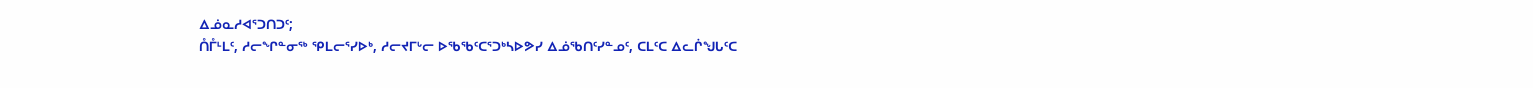ᐃᓅᓇᓱᐊᕐᑐᑎᑐᑦ;
ᑍᒤᒻᒪᑦ, ᓱᓕᖏᓐᓂᖅ ᕿᒪᓕᕐᓯᐅᒃ, ᓱᓕᔪᒥᒡᓕ ᐅᖃᖃᑦᑕᕐᑐᒃᓴᐅᕗᓯ ᐃᓅᖃᑎᑦᓯᓐᓄᑦ, ᑕᒪᑦᑕ ᐃᓚᒌᖑᒐᑦᑕ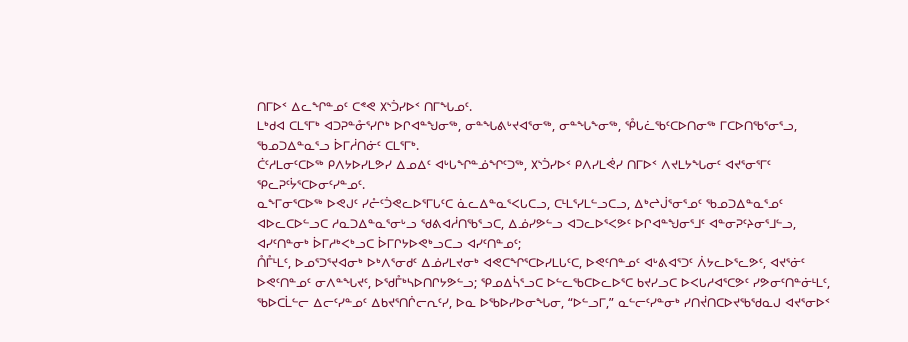ᑎᒥᐅᑉ ᐃᓚᖏᓐᓄᑦ ᑕᕝᕙ ᙭ᔅᑑᓯᐅᑉ ᑎᒥᖓᓄᑦ.
ᒪᒃᑯᐊ ᑕᒪᕐᒥᒃ ᐊᑐᕈᓐᓁᕐᓯᒋᒃ ᐅᒋᐊᓐᖑᓂᖅ, ᓂᓐᖓᕕᒡᔪᐊᕐᓂᖅ, ᓂᓐᖓᖕᓂᖅ, ᕾᒐᓛᖃᑦᑕᐅᑎᓂᖅ ᒥᑕᐅᑎᖃᕐᓂᕐᓗ, ᖃᓄᑐᐃᓐᓇᕐᓗ ᐆᒥᓲᑎᓃᑦ ᑕᒪᕐᒥᒃ.
ᑖᑦᓱᒪᓂᑦᑕᐅᖅ ᑭᐱᔭᐅᓯᒪᕗᓯ ᐃᓄᐃᑦ ᐊᒡᒐᖏᓐᓅᖏᑦᑐᖅ, ᙭ᔅᑑᓯᐅᑉ ᑭᐱᓯᒪᕚᓯ ᑎᒥᐅᑉ ᐱᔪᒪᔭᖓᓂᑦ ᐊᔪᕐᓂᕐᒥᑦ ᕿᓚᕈᑦᔮᕐᑕᐅᓂᑦᓯᓐᓄᑦ.
ᓇᖕᒥᓂᕐᑕᐅᖅ ᐅᕙᒍᑦ ᓯᓔᑦᑑᕙᓚᐅᕐᒥᒐᑦᑕ ᓈᓚᐃᓐᓇᕐᐸᒐᑕᓗ, ᑕᒻᒪᕐᓯᒪᓪᓗᑕᓗ, ᐃᒃᖠᒎᕐᓂᕐᓄᑦ ᖃᓄᑐᐃᓐᓇᕐᓄᑦ ᐊᐅᓚᑕᐅᓪᓗᑕ ᓱᓇᑐᐃᓐᓇᕐᓂᒡᓗ ᖁᕕᐊᓲᑎᖃᕐᓗᑕ, ᐃᓅᓯᕗᓪᓗ ᐊᑐᓚᐅᕐᐸᕗᑦ ᐅᒋᐊᓐᖑᓂᕐᒧᑦ ᐊᓐᓂᕈᑦᔨᓂᕐᒧᓪᓗ, ᐊᓯᑦᑎᓐᓂᒃ ᐆᒥᓱᒃᐸᒃᓗᑕ ᐆᒥᒋᔭᐅᕙᒃᓗᑕᓗ ᐊᓯᑦᑎᓐᓄᑦ;
ᑍᒤᒻᒪᑦ, ᐅᓄᕐᑐᕐᔪᐊᓂᒃ ᐅᒃᐱᕐᓂᑯᑦ ᐃᓅᓯᒪᔪᓂᒃ ᐊᕙᑕᖏᕐᑕᐅᓯᒪᒐᑦᑕ, ᐅᕙᑦᑎᓐᓄᑦ ᐊᒡᕕᐊᕐᑐᑦ ᐲᔭᓚᐅᕐᓚᕗᑦ, ᐊᔪᕐᓃᑦ ᐅᕙᑦᑎᓐᓄᑦ ᓂᐱᓐᖓᔪᑦ, ᐅᖁᒤᒃᓴᐅᑎᒋᔭᕗᓪᓗ; ᕿᓄᐃᓵᕐᓗᑕ ᐅᓪᓚᖃᑕᐅᓚᐅᕐᑕ ᑲᔪᓯᓗᑕ ᐅᐸᒐᓱᐊᕐᑕᕗᑦ ᓯᕗᓂᑦᑎᓐᓃᒻᒪᑦ,
ᖃᐅᑕᒫᓪᓕ ᐃᓕᑦᓯᓐᓄᑦ ᐃᑲᔪᕐᑎᒌᓕᕆᑦᓯ, ᐅᓇ ᐅᖃᐅᓯᐅᓂᖓᓂ, “ᐅᓪᓗᒥ,” ᓇᓪᓕᑦᓯᓐᓂᒃ ᓯᑎᔫᑎᑕᐅᔪᖃᖁᓇᒍ ᐊᔪᕐᓂᐅᑉ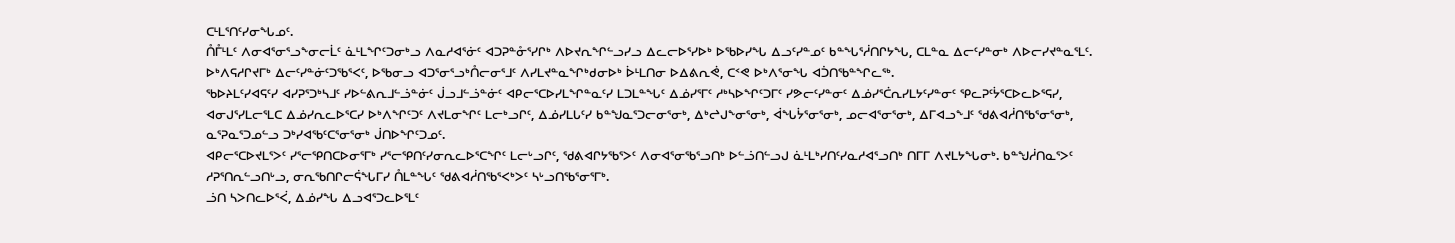ᑕᒻᒪᕐᑎᑦᓯᓂᖓᓄᑦ.
ᑍᒤᒻᒪᑦ ᐱᓂᐊᕐᓂᕐᓗᖕᓂᓕᒫᑦ ᓈᒻᒪᖏᑦᑐᓂᒃᓗ ᐱᓇᓱᐊᕐᓃᑦ ᐊᑐᕈᓐᓁᕐᓯᒋᒃ ᐱᐅᔪᕆᖏᓪᓗᓯᓗ ᐃᓚᓕᐅᕐᓯᐅᒃ ᐅᖃᐅᓯᖓ ᐃᓗᑦᓯᓐᓄᑦ ᑲᓐᖓᕐᓲᑎᒋᔭᖓ, ᑕᒪᓐᓇ ᐃᓕᑦᓯᓐᓂᒃ ᐱᐅᓕᓯᔪᓐᓇᕐᒪᑦ.
ᐅᒃᐱᕋᓱᒋᔪᒥᒃ ᐃᓕᑦᓯᓐᓃᑦᑐᖃᕐᐸᑦ, ᐅᖃᓂᓗ ᐊᑐᕐᓂᕐᓗᒃᑍᓕᓂᕐᒧᑦ ᐱᓯᒪᔪᓐᓇᖏᒃᑯᓂᐅᒃ ᐆᒻᒪᑎᓂ ᐅᐃᕕᕆᕚ, ᑕᑉᕙ ᐅᒃᐱᕐᓂᖓ ᐊᑑᑎᖃᓐᖏᓚᖅ.
ᖃᐅᔨᒪᑦᓯᐊᕋᑦᓯ ᐊᓯᕈᕐᑐᒃᓴᒧᑦ ᓯᐅᓪᕕᕆᒧᓪᓘᓐᓃᑦ ᒎᓗᒧᓪᓘᓐᓃᑦ ᐊᑭᓕᕐᑕᐅᓯᒪᖏᓐᓇᑦᓯ ᒪᑐᒪᓐᖓᑦ ᐃᓅᓯᕐᒥᑦ ᓱᒃᓴᐅᖏᑦᑐᒥᑦ ᓯᕗᓕᑦᓯᓐᓂᑦ ᐃᓅᓯᕐᑖᕆᓯᒪᔭᑦᓯᓐᓂᑦ ᕿᓚᕈᑦᔮᕐᑕᐅᓚᐅᕐᕋᓯ,
ᐊᓂᒍᕐᓯᒪᓕᕐᒪᑕ ᐃᓅᓯᕆᓚᐅᕐᑕᓯ ᐅᒃᐱᖏᑦᑐᑦ ᐱᔪᒪᓂᖏᑦ ᒪᓕᒃᓗᒋᑦ, ᐃᓅᓯᒪᒐᑦᓯ ᑲᓐᖑᓇᕐᑐᓕᓂᕐᓂᒃ, ᐃᒃᖠᒍᖕᓂᕐᓂᒃ, ᐋᖓᔮᕐᓂᕐᓂᒃ, ᓄᓕᐊᕐᓂᕐᓂᒃ, ᐃᒥᐊᓗᖕᒧᑦ ᖁᕕᐊᓲᑎᖃᕐᓂᕐᓂᒃ, ᓇᕐᕈᓇᕐᑐᓄᓪᓗ ᑐᒃᓯᐊᖃᑦᑕᕐᓂᕐᓂᒃ ᒎᑎᐅᖏᑦᑐᓄᑦ.
ᐊᑭᓕᕐᑕᐅᔪᒪᕐᐳᑦ ᓯᕐᓕᕿᑎᑕᐅᓂᕐᒥᒃ ᓯᕐᓕᕿᑎᑦᓯᓂᕆᓚᐅᕐᑕᖏᑦ ᒪᓕᒡᓗᒋᑦ, ᖁᕕᐊᒋᔭᖃᕐᐳᑦ ᐱᓂᐊᕐᓂᖃᕐᓗᑎᒃ ᐅᓪᓘᑎᓪᓗᒍ ᓈᒻᒪᒃᓯᑎᑦᓯᓇᓱᐊᕐᓗᑎᒃ ᑎᒥᒥ ᐱᔪᒪᔭᖓᓂᒃ. ᑲᓐᖑᓲᑎᓇᕐᐳᑦ ᓱᕈᕐᑎᕆᓪᓗᑎᒡᓗ, ᓂᕆᖃᑎᒋᓕᕌᖓᒥᓯ ᑍᒪᓐᖓᑦ ᖁᕕᐊᓲᑎᖃᕐᐸᒃᐳᑦ ᓴᒡᓗᑎᖃᕐᓂᕐᒥᒃ.
ᓘᑎ ᓴᐳᑎᓚᐅᕐᐹ, ᐃᓅᓯᖓ ᐃᓗᐊᕐᑐᓚᐅᕐᒪᑦ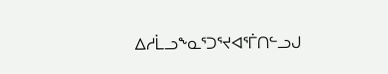ᐃᓱᒫᓗᖕᓇᕐᑐᕐᔪᐊᕐᒦᑎᓪᓗᒍ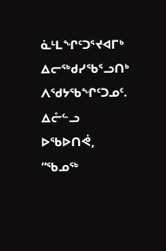ᓈᒻᒪᖏᑦᑐᕐᔪᐊᒥᒃ ᐃᓕᖅᑯᓯᖃᕐᓗᑎᒃ ᐱᖁᔭᖃᖏᑦᑐᓄᑦ.
ᐃᓔᓪᓗ ᐅᖃᐅᑎᕚ, “ᖃᓄᖅ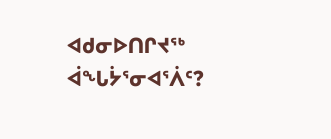ᐊᑯᓂᐅᑎᒋᔪᖅ ᐋᖓᔮᕐᓂᐊᕐᐲᑦ?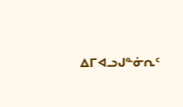ᐃᒥᐊᓗᒍᓐᓃᕆᑦ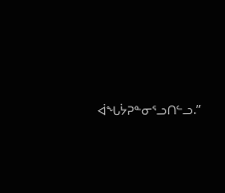ᐋᖓᔮᕈᓐᓂᕐᓗᑎᓪᓗ.”